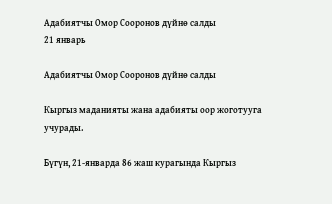Адабиятчы Омор Сооронов дүйнө салды
21 январь

Адабиятчы Омор Сооронов дүйнө салды

Кыргыз маданияты жана адабияты оор жоготууга учурады.

Бүгүн, 21-январда 86 жаш курагында Кыргыз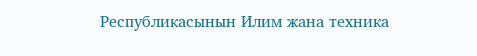Республикасынын Илим жана техника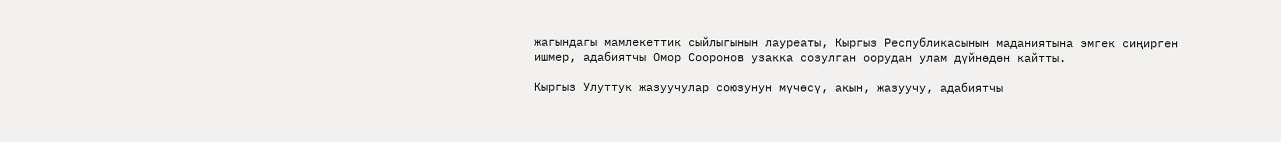жагындагы мамлекеттик сыйлыгынын лауреаты, Кыргыз Республикасынын маданиятына эмгек сиңирген ишмер, адабиятчы Омор Сооронов узакка созулган оорудан улам дүйнөдөн кайтты.

Кыргыз Улуттук жазуучулар союзунун мүчөсү, акын, жазуучу, адабиятчы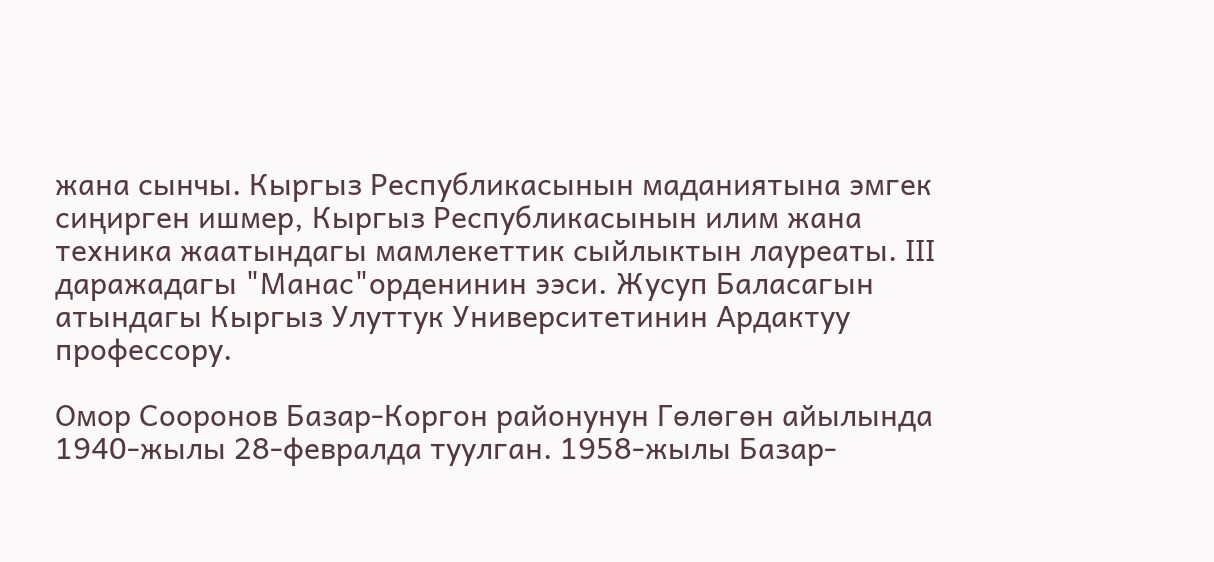жана сынчы. Кыргыз Республикасынын маданиятына эмгек сиңирген ишмер, Кыргыз Республикасынын илим жана техника жаатындагы мамлекеттик сыйлыктын лауреаты. III даражадагы "Манас"орденинин ээси. Жусуп Баласагын атындагы Кыргыз Улуттук Университетинин Ардактуу профессору.

Омор Сооронов Базар-Коргон районунун Гөлөгөн айылында 1940-жылы 28-февралда туулган. 1958-жылы Базар-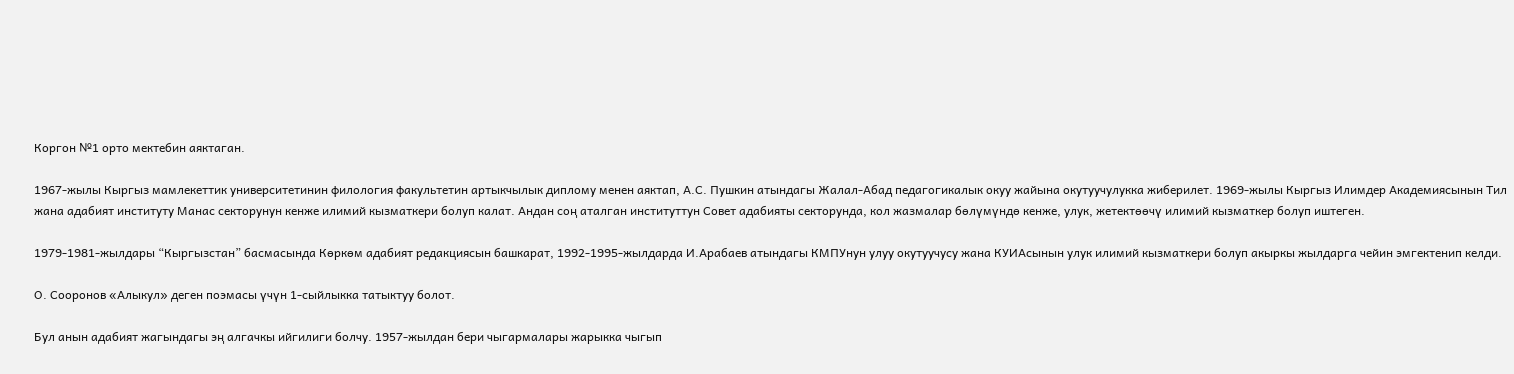Коргон №1 орто мектебин аяктаган.

1967-жылы Кыргыз мамлекеттик университетинин филология факультетин артыкчылык диплому менен аяктап, А.С. Пушкин атындагы Жалал-Абад педагогикалык окуу жайына окутуучулукка жиберилет. 1969-жылы Кыргыз Илимдер Академиясынын Тил жана адабият институту Манас секторунун кенже илимий кызматкери болуп калат. Андан соң аталган институттун Совет адабияты секторунда, кол жазмалар бөлүмүндө кенже, улук, жетектөөчү илимий кызматкер болуп иштеген.

1979-1981-жылдары “Кыргызстан” басмасында Көркөм адабият редакциясын башкарат, 1992-1995-жылдарда И.Арабаев атындагы КМПУнун улуу окутуучусу жана КУИАсынын улук илимий кызматкери болуп акыркы жылдарга чейин эмгектенип келди.

О. Сооронов «Алыкул» деген поэмасы үчүн 1-сыйлыкка татыктуу болот.

Бул анын адабият жагындагы эң алгачкы ийгилиги болчу. 1957-жылдан бери чыгармалары жарыкка чыгып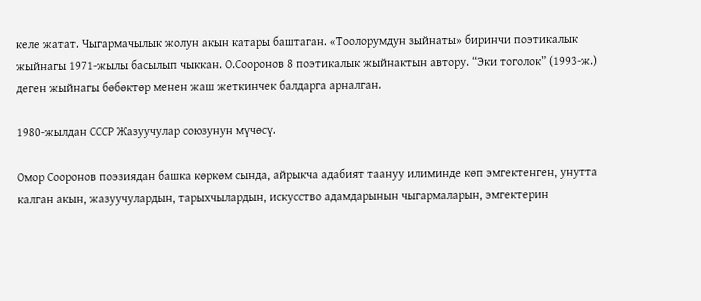келе жатат. Чыгармачылык жолун акын катары баштаган. «Тоолорумдун зыйнаты» биринчи поэтикалык жыйнагы 1971-жылы басылып чыккан. О.Сооронов 8 поэтикалык жыйнактын автору. “Эки тоголок” (1993-ж.) деген жыйнагы бөбөктөр менен жаш жеткинчек балдарга арналган.

1980-жылдан СССР Жазуучулар союзунун мүчөсү.

Омор Сооронов поэзиядан башка көркөм сында, айрыкча адабият таануу илиминде көп эмгектенген, унутта калган акын, жазуучулардын, тарыхчылардын, искусство адамдарынын чыгармаларын, эмгектерин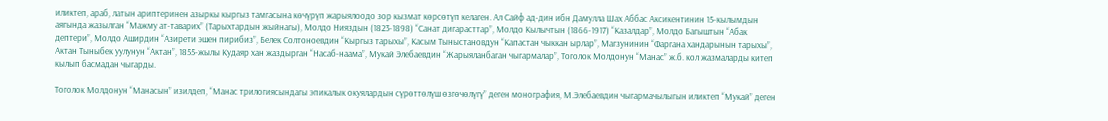иликтеп, араб, латын ариптеринен азыркы кыргыз тамгасына көчүрүп жарыялоодо зор кызмат көрсөтүп келаген. Ал Сайф ад-дин ибн Дамулла Шах Аббас Аксикентинин 15-кылымдын аягында жазылган “Мажму ат-таварих” (Тарыхтардын жыйнагы), Молдо Нияздын (1823-1898) “Санат дигарасттар”, Молдо Кылычтын (1866-1917) “Казалдар”, Молдо Багыштын “Абак дептери”, Молдо Аширдин “Азирети эшен пирибиз”, Белек Солтоноевдин “Кыргыз тарыхы”, Касым Тыныстановдун “Капастан чыккан ырлар”, Магзунинин “Фаргана хандарынын тарыхы”, Актан Тыныбек уулунун “Актан”, 1855-жылы Кудаяр хан жаздырган “Насаб-наама”, Мукай Элебаевдин “Жарыяланбаган чыгармалар”, Тоголок Молдонун “Манас” ж.б. кол жазмаларды китеп кылып басмадан чыгарды.

Тоголок Молдонун “Манасын” изилдеп, “Манас трилогиясындагы эпикалык окуялардын сүрөттөлүш өзгөчөлүгү” деген монография, М.Элебаевдин чыгармачылыгын иликтеп “Мукай” деген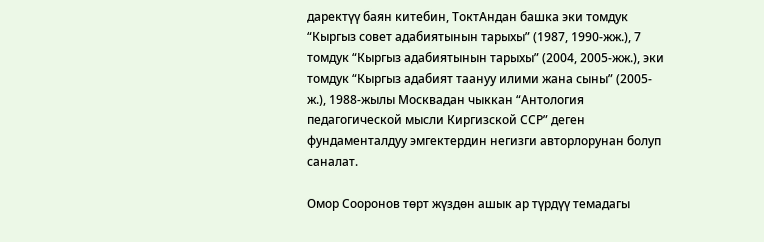даректүү баян китебин, ТоктАндан башка эки томдук “Кыргыз совет адабиятынын тарыхы” (1987, 1990-жж.), 7 томдук “Кыргыз адабиятынын тарыхы” (2004, 2005-жж.), эки томдук “Кыргыз адабият таануу илими жана сыны” (2005-ж.), 1988-жылы Москвадан чыккан “Антология педагогической мысли Киргизской ССР” деген фундаменталдуу эмгектердин негизги авторлорунан болуп саналат.

Омор Сооронов төрт жүздөн ашык ар түрдүү темадагы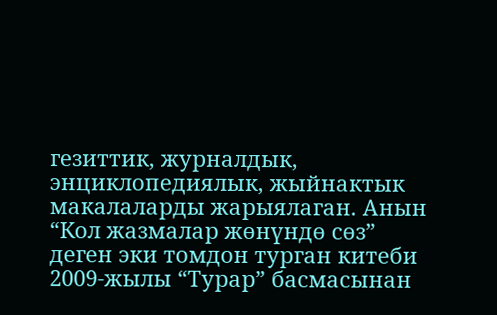гезиттик, журналдык, энциклопедиялык, жыйнактык макалаларды жарыялаган. Анын “Кол жазмалар жөнүндө сөз” деген эки томдон турган китеби 2009-жылы “Турар” басмасынан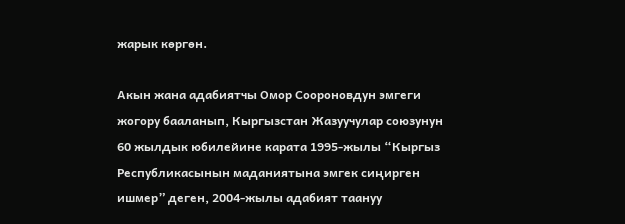жарык көргөн.

Акын жана адабиятчы Омор Соороновдун эмгеги жогору бааланып, Кыргызстан Жазуучулар союзунун 60 жылдык юбилейине карата 1995-жылы “Кыргыз Республикасынын маданиятына эмгек сиңирген ишмер” деген, 2004-жылы адабият таануу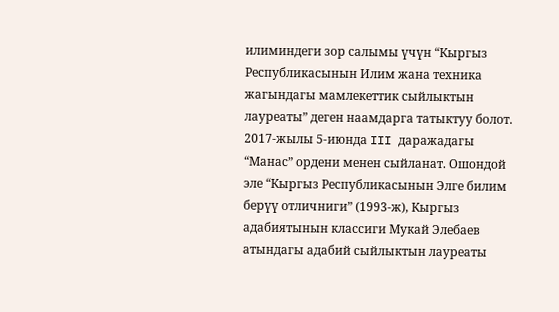илиминдеги зор салымы үчүн “Кыргыз Республикасынын Илим жана техника жагындагы мамлекеттик сыйлыктын лауреаты” деген наамдарга татыктуу болот. 2017-жылы 5-июнда III даражадагы “Манас” ордени менен сыйланат. Ошондой эле “Кыргыз Республикасынын Элге билим берүү отличниги” (1993-ж), Кыргыз адабиятынын классиги Мукай Элебаев атындагы адабий сыйлыктын лауреаты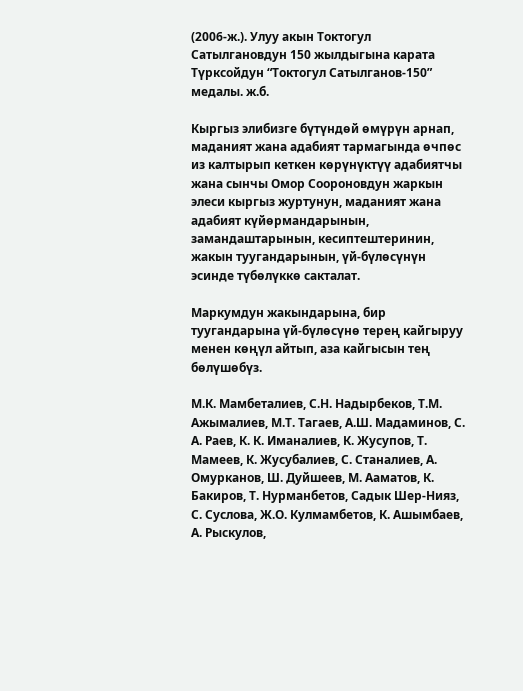(2006-ж.). Улуу акын Токтогул Сатылгановдун 150 жылдыгына карата Түрксойдун “Токтогул Сатылганов-150” медалы. ж.б.

Кыргыз элибизге бүтүндөй өмүрүн арнап, маданият жана адабият тармагында өчпөс из калтырып кеткен көрүнүктүү адабиятчы жана сынчы Омор Соороновдун жаркын элеси кыргыз журтунун, маданият жана адабият күйөрмандарынын, замандаштарынын, кесиптештеринин, жакын туугандарынын, үй-бүлөсүнүн эсинде түбөлүккө сакталат.

Маркумдун жакындарына, бир туугандарына үй-бүлөсүнө терең кайгыруу менен көңүл айтып, аза кайгысын тең бөлүшөбүз.

М.К. Мамбеталиев, С.Н. Надырбеков, Т.М. Ажымалиев, М.Т. Тагаев, А.Ш. Мадаминов, С. А. Раев, К. К. Иманалиев, К. Жусупов, Т. Мамеев, К. Жусубалиев, С. Станалиев, А. Омурканов, Ш. Дуйшеев, М. Ааматов, К. Бакиров, Т. Нурманбетов, Садык Шер-Нияз, С. Суслова, Ж.О. Кулмамбетов, К. Ашымбаев, А. Рыскулов,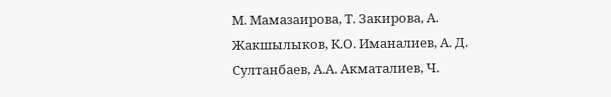М. Мамазаирова, Т. Закирова, А. Жакшылыков, К.О. Иманалиев, А. Д. Султанбаев, А.А. Акматалиев, Ч.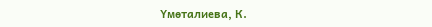Үмөталиева, К.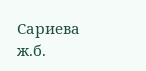Сариева ж.б.